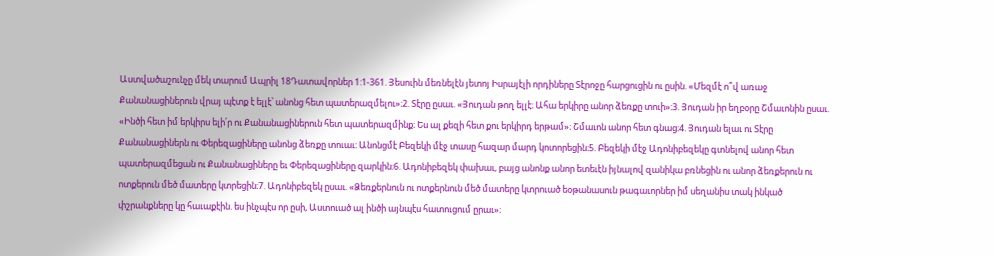Աստվածաշունչը մեկ տարում Ապրիլ 18Դատավորներ 1:1-361. Յեսուին մեռնելէն յետոյ Իսրայէլի որդիները Տէրոջը հարցուցին ու ըսին. «Մեզմէ ո՞վ առաջ Քանանացիներուն վրայ պէտք է ելլէ՝ անոնց հետ պատերազմելու»։2. Տէրը ըսաւ. «Յուդան թող ելլէ։ Ահա երկիրը անոր ձեռքը տուի»։3. Յուդան իր եղբօրը Շմաւոնին ըսաւ. «Ինծի հետ իմ երկիրս ելի՛ր ու Քանանացիներուն հետ պատերազմինք։ Ես ալ քեզի հետ քու երկիրդ երթամ»։ Շմաւոն անոր հետ գնաց։4. Յուդան ելաւ ու Տէրը Քանանացիներն ու Փերեզացիները անոնց ձեռքը տուաւ։ Անոնցմէ Բեզեկի մէջ տասը հազար մարդ կոտորեցին։5. Բեզեկի մէջ Ադոնիբեզեկը գտնելով անոր հետ պատերազմեցան ու Քանանացիները եւ Փերեզացիները զարկին։6. Ադոնիբեզեկ փախաւ, բայց անոնք անոր ետեւէն իյնալով զանիկա բռնեցին ու անոր ձեռքերուն ու ոտքերուն մեծ մատերը կտրեցին։7. Ադոնիբեզեկ ըսաւ. «Ձեռքերնուն ու ոտքերնուն մեծ մատերը կտրուած եօթանասուն թագաւորներ իմ սեղանիս տակ ինկած փշրանքները կը հաւաքէին. ես ինչպէս որ ըսի, Աստուած ալ ինծի այնպէս հատուցում ըրաւ»։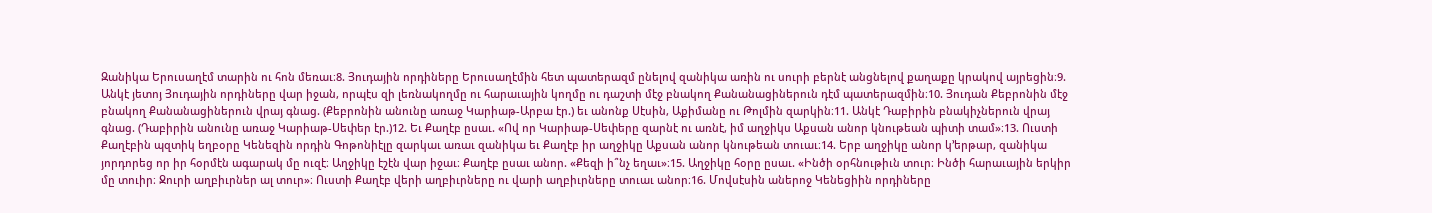Զանիկա Երուսաղէմ տարին ու հոն մեռաւ։8. Յուդային որդիները Երուսաղէմին հետ պատերազմ ընելով զանիկա առին ու սուրի բերնէ անցնելով քաղաքը կրակով այրեցին։9. Անկէ յետոյ Յուդային որդիները վար իջան, որպէս զի լեռնակողմը ու հարաւային կողմը ու դաշտի մէջ բնակող Քանանացիներուն դէմ պատերազմին։10. Յուդան Քեբրոնին մէջ բնակող Քանանացիներուն վրայ գնաց. (Քեբրոնին անունը առաջ Կարիաթ-Արբա էր.) եւ անոնք Սէսին, Աքիմանը ու Թոլմին զարկին։11. Անկէ Դաբիրին բնակիչներուն վրայ գնաց. (Դաբիրին անունը առաջ Կարիաթ-Սեփեր էր.)12. Եւ Քաղէբ ըսաւ. «Ով որ Կարիաթ-Սեփերը զարնէ ու առնէ, իմ աղջիկս Աքսան անոր կնութեան պիտի տամ»։13. Ուստի Քաղէբին պզտիկ եղբօրը Կենեզին որդին Գոթոնիէլը զարկաւ առաւ զանիկա եւ Քաղէբ իր աղջիկը Աքսան անոր կնութեան տուաւ։14. Երբ աղջիկը անոր կ’երթար, զանիկա յորդորեց որ իր հօրմէն ագարակ մը ուզէ։ Աղջիկը էշէն վար իջաւ։ Քաղէբ ըսաւ անոր. «Քեզի ի՞նչ եղաւ»։15. Աղջիկը հօրը ըսաւ. «Ինծի օրհնութիւն տուր։ Ինծի հարաւային երկիր մը տուիր։ Ջուրի աղբիւրներ ալ տուր»։ Ուստի Քաղէբ վերի աղբիւրները ու վարի աղբիւրները տուաւ անոր։16. Մովսէսին աներոջ Կենեցիին որդիները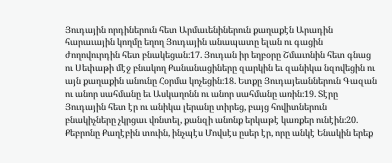Յուդային որդիներուն հետ Արմաւենիներուն քաղաքէն Արադին հարաւային կողմը եղող Յուդային անապատը ելան ու գացին ժողովուրդին հետ բնակեցան։17. Յուդան իր եղբօրը Շմաւոնին հետ գնաց ու Սեփաթի մէջ բնակող Քանանացիները զարկին եւ զանիկա նզովեցին ու այն քաղաքին անունը Հօրմա կոչեցին։18. Ետքը Յուդայեաններուն Գազան ու անոր սահմանը եւ Ասկաղոնն ու անոր սահմանը առին։19. Տէրը Յուդային հետ էր ու անիկա լերանը տիրեց, բայց հովիտներուն բնակիչները չկրցաւ վռնտել, քանզի անոնք երկաթէ կառքեր ունէին։20. Քեբրոնը Քաղէբին տուին, ինչպէս Մովսէս ըսեր էր, որը անկէ Ենակին երեք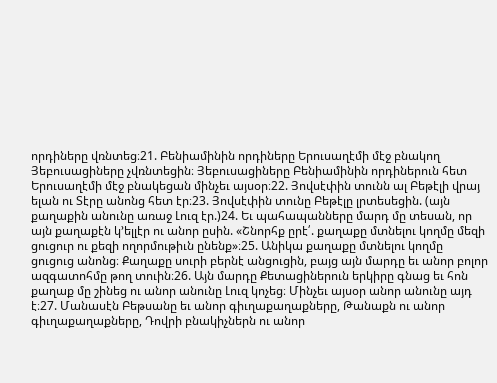որդիները վռնտեց։21. Բենիամինին որդիները Երուսաղէմի մէջ բնակող Յեբուսացիները չվռնտեցին։ Յեբուսացիները Բենիամինին որդիներուն հետ Երուսաղէմի մէջ բնակեցան մինչեւ այսօր։22. Յովսէփին տունն ալ Բեթէլի վրայ ելան ու Տէրը անոնց հետ էր։23. Յովսէփին տունը Բեթէլը լրտեսեցին. (այն քաղաքին անունը առաջ Լուզ էր.)24. Եւ պահապանները մարդ մը տեսան, որ այն քաղաքէն կ’ելլէր ու անոր ըսին. «Շնորհք ըրէ՛. քաղաքը մտնելու կողմը մեզի ցուցուր ու քեզի ողորմութիւն ընենք»։25. Անիկա քաղաքը մտնելու կողմը ցուցուց անոնց։ Քաղաքը սուրի բերնէ անցուցին, բայց այն մարդը եւ անոր բոլոր ազգատոհմը թող տուին։26. Այն մարդը Քետացիներուն երկիրը գնաց եւ հոն քաղաք մը շինեց ու անոր անունը Լուզ կոչեց։ Մինչեւ այսօր անոր անունը այդ է։27. Մանասէն Բեթսանը եւ անոր գիւղաքաղաքները, Թանաքն ու անոր գիւղաքաղաքները, Դովրի բնակիչներն ու անոր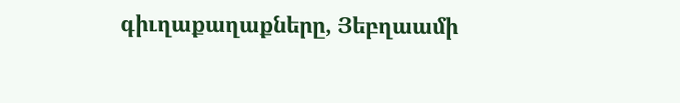գիւղաքաղաքները, Յեբղաամի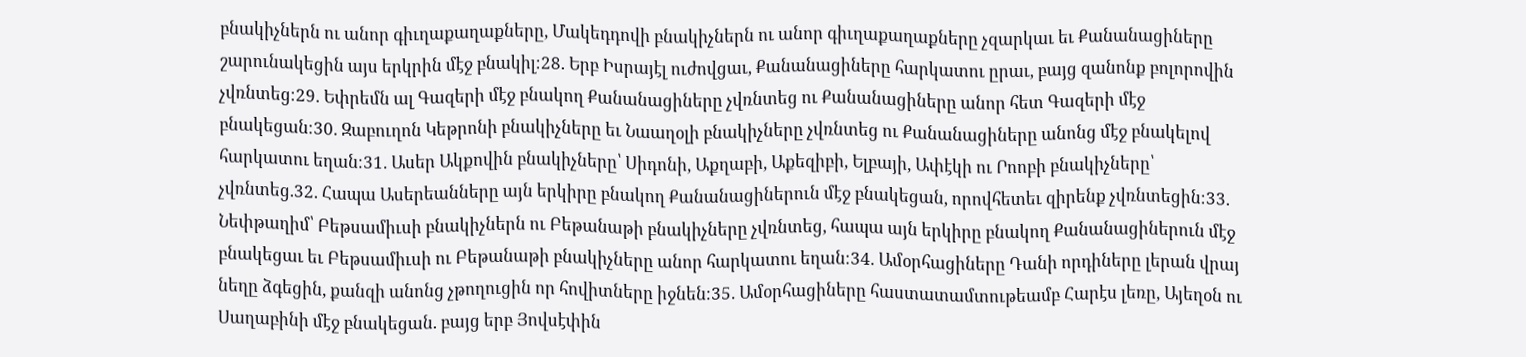բնակիչներն ու անոր գիւղաքաղաքները, Մակեդդովի բնակիչներն ու անոր գիւղաքաղաքները չզարկաւ եւ Քանանացիները շարունակեցին այս երկրին մէջ բնակիլ։28. Երբ Իսրայէլ ուժովցաւ, Քանանացիները հարկատու ըրաւ, բայց զանոնք բոլորովին չվռնտեց։29. Եփրեմն ալ Գազերի մէջ բնակող Քանանացիները չվռնտեց ու Քանանացիները անոր հետ Գազերի մէջ բնակեցան։30. Զաբուղոն Կեթրոնի բնակիչները եւ Նաաղօլի բնակիչները չվռնտեց ու Քանանացիները անոնց մէջ բնակելով հարկատու եղան։31. Ասեր Ակքովին բնակիչները՝ Սիդոնի, Աքղաբի, Աքեզիբի, Ելբայի, Ափէկի ու Րոոբի բնակիչները՝ չվռնտեց.32. Հապա Ասերեանները այն երկիրը բնակող Քանանացիներուն մէջ բնակեցան, որովհետեւ զիրենք չվռնտեցին։33. Նեփթաղիմ՝ Բեթսամիւսի բնակիչներն ու Բեթանաթի բնակիչները չվռնտեց, հապա այն երկիրը բնակող Քանանացիներուն մէջ բնակեցաւ եւ Բեթսամիւսի ու Բեթանաթի բնակիչները անոր հարկատու եղան։34. Ամօրհացիները Դանի որդիները լերան վրայ նեղը ձգեցին, քանզի անոնց չթողուցին որ հովիտները իջնեն։35. Ամօրհացիները հաստատամտութեամբ Հարէս լեռը, Այեղօն ու Սաղաբինի մէջ բնակեցան. բայց երբ Յովսէփին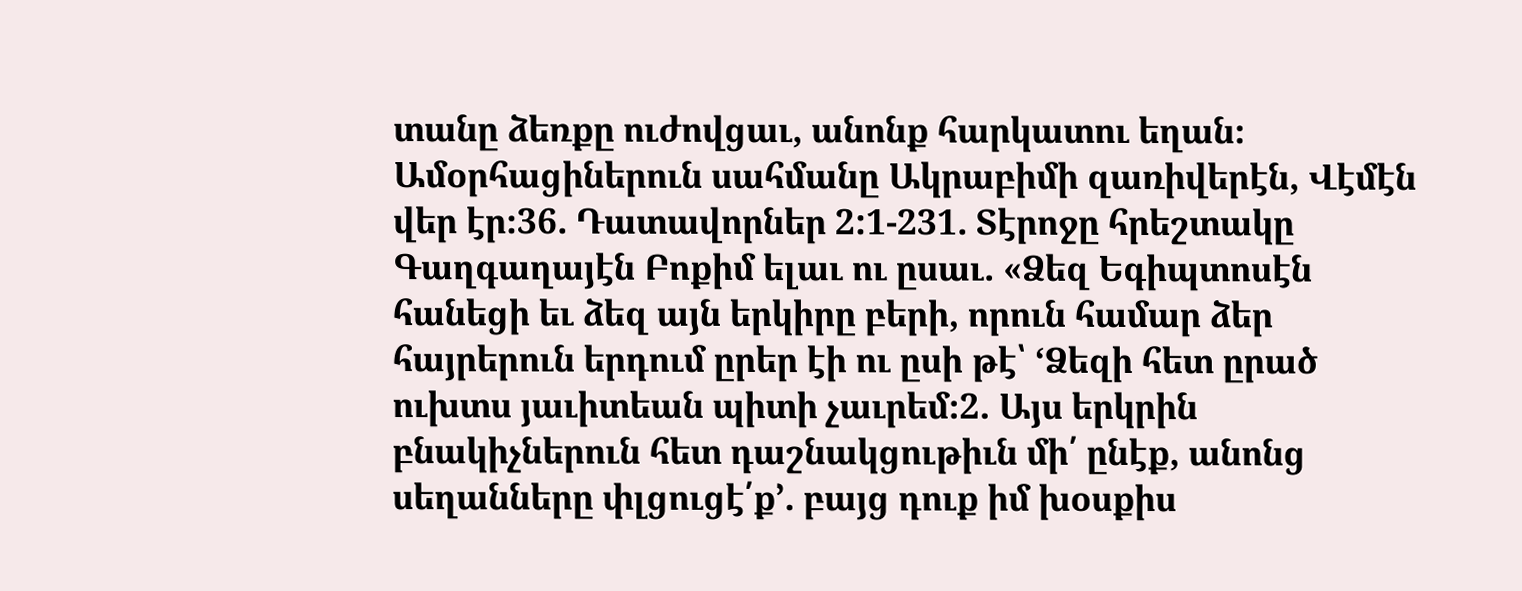տանը ձեռքը ուժովցաւ, անոնք հարկատու եղան։ Ամօրհացիներուն սահմանը Ակրաբիմի զառիվերէն, Վէմէն վեր էր։36. Դատավորներ 2:1-231. Տէրոջը հրեշտակը Գաղգաղայէն Բոքիմ ելաւ ու ըսաւ. «Ձեզ Եգիպտոսէն հանեցի եւ ձեզ այն երկիրը բերի, որուն համար ձեր հայրերուն երդում ըրեր էի ու ըսի թէ՝ ‘Ձեզի հետ ըրած ուխտս յաւիտեան պիտի չաւրեմ։2. Այս երկրին բնակիչներուն հետ դաշնակցութիւն մի՛ ընէք, անոնց սեղանները փլցուցէ՛ք’. բայց դուք իմ խօսքիս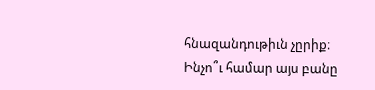հնազանդութիւն չըրիք։ Ինչո՞ւ համար այս բանը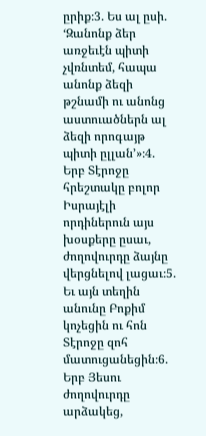ըրիք։3. Ես ալ ըսի. ‘Զանոնք ձեր առջեւէն պիտի չվռնտեմ, հապա անոնք ձեզի թշնամի ու անոնց աստուածներն ալ ձեզի որոգայթ պիտի ըլլան’»։4. Երբ Տէրոջը հրեշտակը բոլոր Իսրայէլի որդիներուն այս խօսքերը ըսաւ, ժողովուրդը ձայնը վերցնելով լացաւ։5. Եւ այն տեղին անունը Բոքիմ կոչեցին ու հոն Տէրոջը զոհ մատուցանեցին։6. Երբ Յեսու ժողովուրդը արձակեց,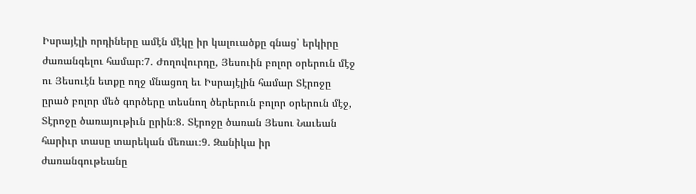Իսրայէլի որդիները ամէն մէկը իր կալուածքը գնաց՝ երկիրը ժառանգելու համար։7. Ժողովուրդը, Յեսուին բոլոր օրերուն մէջ ու Յեսուէն ետքը ողջ մնացող եւ Իսրայէլին համար Տէրոջը ըրած բոլոր մեծ գործերը տեսնող ծերերուն բոլոր օրերուն մէջ, Տէրոջը ծառայութիւն ըրին։8. Տէրոջը ծառան Յեսու Նաւեան հարիւր տասը տարեկան մեռաւ։9. Զանիկա իր ժառանգութեանը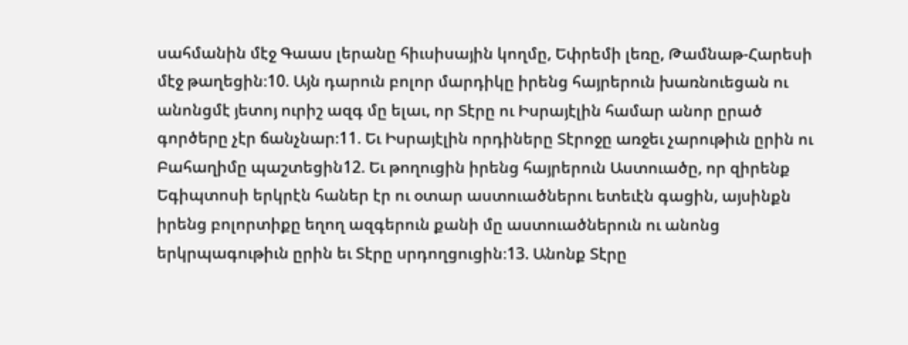սահմանին մէջ Գաաս լերանը հիւսիսային կողմը, Եփրեմի լեռը, Թամնաթ-Հարեսի մէջ թաղեցին։10. Այն դարուն բոլոր մարդիկը իրենց հայրերուն խառնուեցան ու անոնցմէ յետոյ ուրիշ ազգ մը ելաւ, որ Տէրը ու Իսրայէլին համար անոր ըրած գործերը չէր ճանչնար։11. Եւ Իսրայէլին որդիները Տէրոջը առջեւ չարութիւն ըրին ու Բահաղիմը պաշտեցին12. Եւ թողուցին իրենց հայրերուն Աստուածը, որ զիրենք Եգիպտոսի երկրէն հաներ էր ու օտար աստուածներու ետեւէն գացին, այսինքն իրենց բոլորտիքը եղող ազգերուն քանի մը աստուածներուն ու անոնց երկրպագութիւն ըրին եւ Տէրը սրդողցուցին։13. Անոնք Տէրը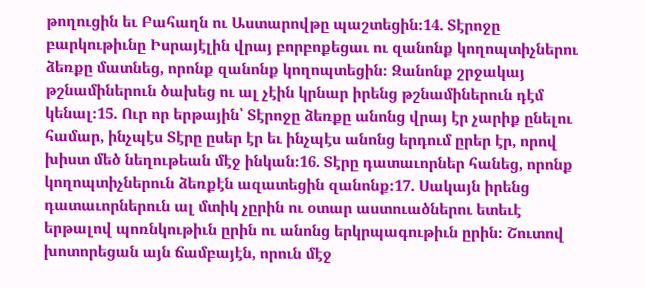թողուցին եւ Բահաղն ու Աստարովթը պաշտեցին։14. Տէրոջը բարկութիւնը Իսրայէլին վրայ բորբոքեցաւ ու զանոնք կողոպտիչներու ձեռքը մատնեց, որոնք զանոնք կողոպտեցին։ Զանոնք շրջակայ թշնամիներուն ծախեց ու ալ չէին կրնար իրենց թշնամիներուն դէմ կենալ։15. Ուր որ երթային՝ Տէրոջը ձեռքը անոնց վրայ էր չարիք ընելու համար, ինչպէս Տէրը ըսեր էր եւ ինչպէս անոնց երդում ըրեր էր, որով խիստ մեծ նեղութեան մէջ ինկան։16. Տէրը դատաւորներ հանեց, որոնք կողոպտիչներուն ձեռքէն ազատեցին զանոնք։17. Սակայն իրենց դատաւորներուն ալ մտիկ չըրին ու օտար աստուածներու ետեւէ երթալով պոռնկութիւն ըրին ու անոնց երկրպագութիւն ըրին։ Շուտով խոտորեցան այն ճամբայէն, որուն մէջ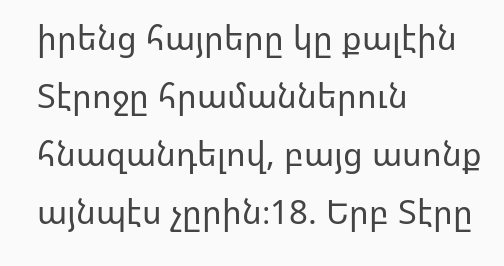իրենց հայրերը կը քալէին Տէրոջը հրամաններուն հնազանդելով, բայց ասոնք այնպէս չըրին։18. Երբ Տէրը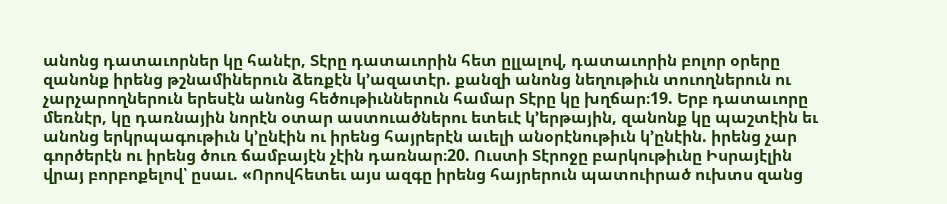անոնց դատաւորներ կը հանէր, Տէրը դատաւորին հետ ըլլալով, դատաւորին բոլոր օրերը զանոնք իրենց թշնամիներուն ձեռքէն կ’ազատէր. քանզի անոնց նեղութիւն տուողներուն ու չարչարողներուն երեսէն անոնց հեծութիւններուն համար Տէրը կը խղճար։19. Երբ դատաւորը մեռնէր, կը դառնային նորէն օտար աստուածներու ետեւէ կ’երթային, զանոնք կը պաշտէին եւ անոնց երկրպագութիւն կ’ընէին ու իրենց հայրերէն աւելի անօրէնութիւն կ’ընէին. իրենց չար գործերէն ու իրենց ծուռ ճամբայէն չէին դառնար։20. Ուստի Տէրոջը բարկութիւնը Իսրայէլին վրայ բորբոքելով՝ ըսաւ. «Որովհետեւ այս ազգը իրենց հայրերուն պատուիրած ուխտս զանց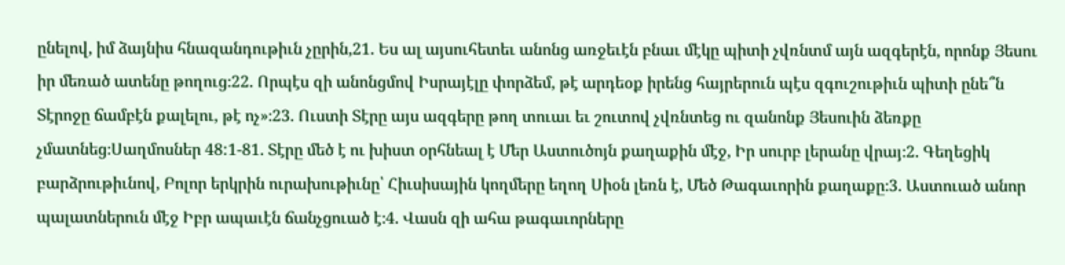ընելով, իմ ձայնիս հնազանդութիւն չըրին,21. Ես ալ այսուհետեւ անոնց առջեւէն բնաւ մէկը պիտի չվռնտմ այն ազգերէն, որոնք Յեսու իր մեռած ատենը թողուց։22. Որպէս զի անոնցմով Իսրայէլը փորձեմ, թէ արդեօք իրենց հայրերուն պէս զգուշութիւն պիտի ընե՞ն Տէրոջը ճամբէն քալելու, թէ ոչ»։23. Ուստի Տէրը այս ազգերը թող տուաւ եւ շուտով չվռնտեց ու զանոնք Յեսուին ձեռքը չմատնեց։Սաղմոսներ 48:1-81. Տէրը մեծ է ու խիստ օրհնեալ է Մեր Աստուծոյն քաղաքին մէջ, Իր սուրբ լերանը վրայ։2. Գեղեցիկ բարձրութիւնով, Բոլոր երկրին ուրախութիւնը՝ Հիւսիսային կողմերը եղող Սիօն լեռն է, Մեծ Թագաւորին քաղաքը։3. Աստուած անոր պալատներուն մէջ Իբր ապաւէն ճանչցուած է։4. Վասն զի ահա թագաւորները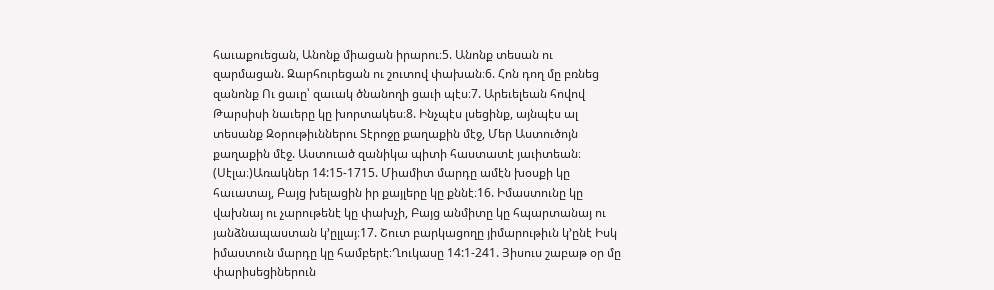հաւաքուեցան, Անոնք միացան իրարու։5. Անոնք տեսան ու զարմացան. Զարհուրեցան ու շուտով փախան։6. Հոն դող մը բռնեց զանոնք Ու ցաւը՝ զաւակ ծնանողի ցաւի պէս։7. Արեւելեան հովով Թարսիսի նաւերը կը խորտակես։8. Ինչպէս լսեցինք, այնպէս ալ տեսանք Զօրութիւններու Տէրոջը քաղաքին մէջ, Մեր Աստուծոյն քաղաքին մէջ. Աստուած զանիկա պիտի հաստատէ յաւիտեան։ (Սէլա։)Առակներ 14:15-1715. Միամիտ մարդը ամէն խօսքի կը հաւատայ, Բայց խելացին իր քայլերը կը քննէ։16. Իմաստունը կը վախնայ ու չարութենէ կը փախչի, Բայց անմիտը կը հպարտանայ ու յանձնապաստան կ’ըլլայ։17. Շուտ բարկացողը յիմարութիւն կ’ընէ Իսկ իմաստուն մարդը կը համբերէ։Ղուկասը 14:1-241. Յիսուս շաբաթ օր մը փարիսեցիներուն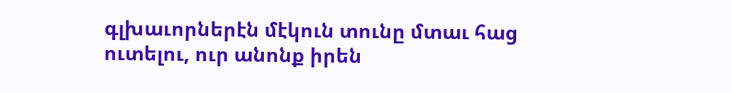գլխաւորներէն մէկուն տունը մտաւ հաց ուտելու, ուր անոնք իրեն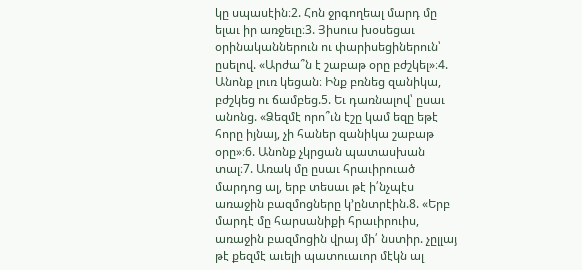կը սպասէին։2. Հոն ջրգողեալ մարդ մը ելաւ իր առջեւը։3. Յիսուս խօսեցաւ օրինականներուն ու փարիսեցիներուն՝ ըսելով. «Արժա՞ն է շաբաթ օրը բժշկել»։4. Անոնք լուռ կեցան։ Ինք բռնեց զանիկա, բժշկեց ու ճամբեց.5. Եւ դառնալով՝ ըսաւ անոնց. «Ձեզմէ որո՞ւն էշը կամ եզը եթէ հորը իյնայ, չի հաներ զանիկա շաբաթ օրը»։6. Անոնք չկրցան պատասխան տալ։7. Առակ մը ըսաւ հրաւիրուած մարդոց ալ, երբ տեսաւ թէ ի՛նչպէս առաջին բազմոցները կ’ընտրէին.8. «Երբ մարդէ մը հարսանիքի հրաւիրուիս, առաջին բազմոցին վրայ մի՛ նստիր. չըլլայ թէ քեզմէ աւելի պատուաւոր մէկն ալ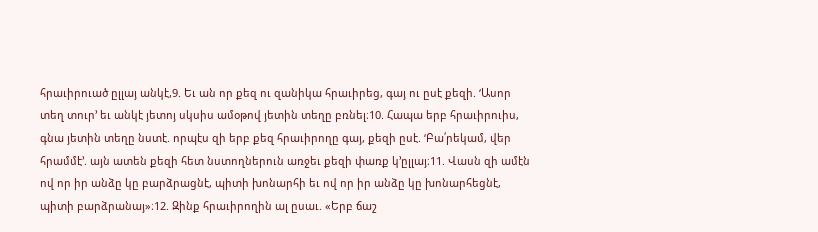հրաւիրուած ըլլայ անկէ,9. Եւ ան որ քեզ ու զանիկա հրաւիրեց, գայ ու ըսէ քեզի. ‘Ասոր տեղ տուր’ եւ անկէ յետոյ սկսիս ամօթով յետին տեղը բռնել։10. Հապա երբ հրաւիրուիս, գնա յետին տեղը նստէ. որպէս զի երբ քեզ հրաւիրողը գայ, քեզի ըսէ. ‘Բա՛րեկամ, վեր հրամմէ’. այն ատեն քեզի հետ նստողներուն առջեւ քեզի փառք կ’ըլլայ։11. Վասն զի ամէն ով որ իր անձը կը բարձրացնէ, պիտի խոնարհի եւ ով որ իր անձը կը խոնարհեցնէ, պիտի բարձրանայ»։12. Զինք հրաւիրողին ալ ըսաւ. «Երբ ճաշ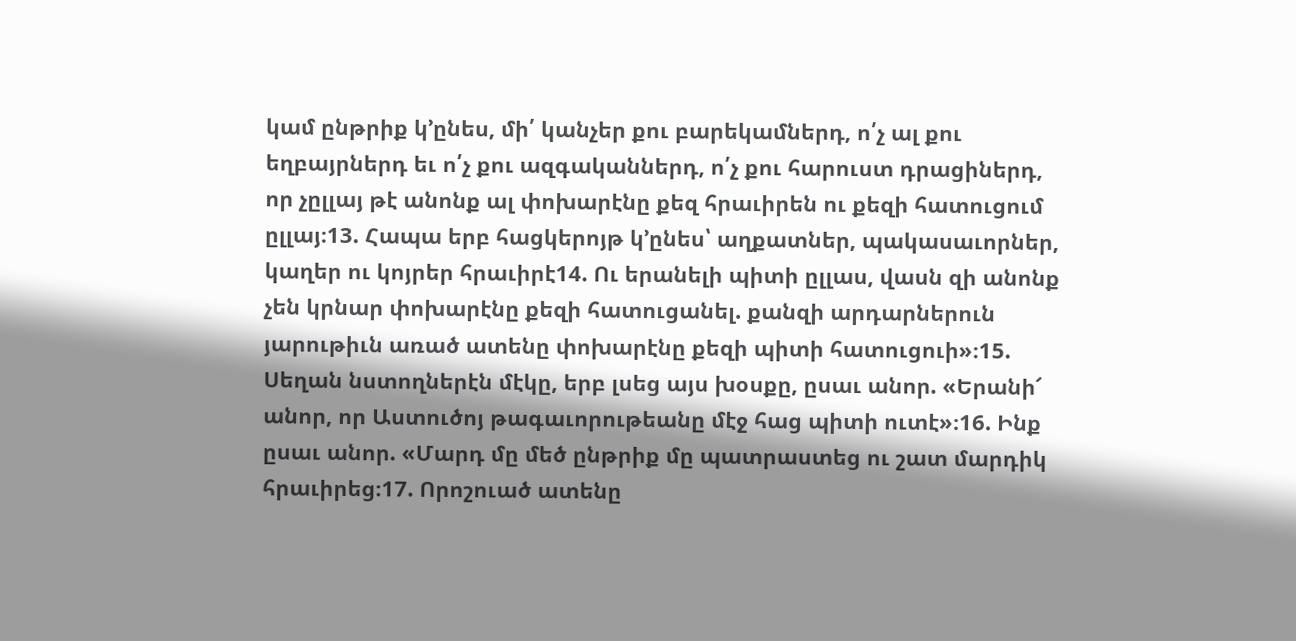կամ ընթրիք կ’ընես, մի՛ կանչեր քու բարեկամներդ, ո՛չ ալ քու եղբայրներդ եւ ո՛չ քու ազգականներդ, ո՛չ քու հարուստ դրացիներդ, որ չըլլայ թէ անոնք ալ փոխարէնը քեզ հրաւիրեն ու քեզի հատուցում ըլլայ։13. Հապա երբ հացկերոյթ կ’ընես՝ աղքատներ, պակասաւորներ, կաղեր ու կոյրեր հրաւիրէ14. Ու երանելի պիտի ըլլաս, վասն զի անոնք չեն կրնար փոխարէնը քեզի հատուցանել. քանզի արդարներուն յարութիւն առած ատենը փոխարէնը քեզի պիտի հատուցուի»։15. Սեղան նստողներէն մէկը, երբ լսեց այս խօսքը, ըսաւ անոր. «Երանի՜ անոր, որ Աստուծոյ թագաւորութեանը մէջ հաց պիտի ուտէ»։16. Ինք ըսաւ անոր. «Մարդ մը մեծ ընթրիք մը պատրաստեց ու շատ մարդիկ հրաւիրեց։17. Որոշուած ատենը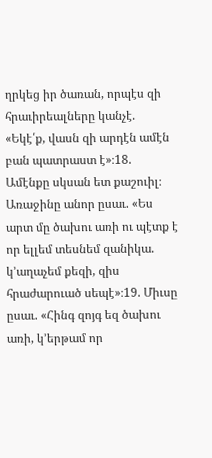ղրկեց իր ծառան, որպէս զի հրաւիրեալները կանչէ. «Եկէ՛ք, վասն զի արդէն ամէն բան պատրաստ է»։18. Ամէնքը սկսան ետ քաշուիլ։ Առաջինը անոր ըսաւ. «Ես արտ մը ծախու առի ու պէտք է որ ելլեմ տեսնեմ զանիկա. կ’աղաչեմ քեզի, զիս հրաժարուած սեպէ»։19. Միւսը ըսաւ. «Հինգ զոյգ եզ ծախու առի, կ’երթամ որ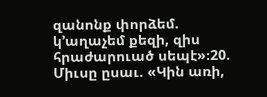զանոնք փորձեմ. կ’աղաչեմ քեզի, զիս հրաժարուած սեպէ»։20. Միւսը ըսաւ. «Կին առի,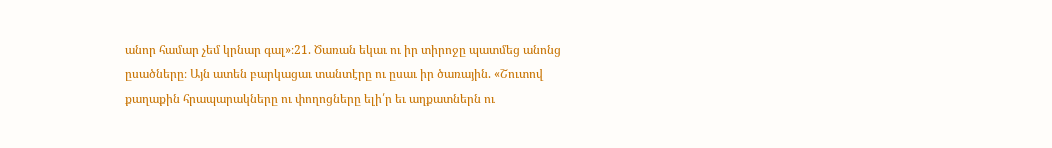անոր համար չեմ կրնար գալ»։21. Ծառան եկաւ ու իր տիրոջը պատմեց անոնց ըսածները։ Այն ատեն բարկացաւ տանտէրը ու ըսաւ իր ծառային. «Շուտով քաղաքին հրապարակները ու փողոցները ելի՛ր եւ աղքատներն ու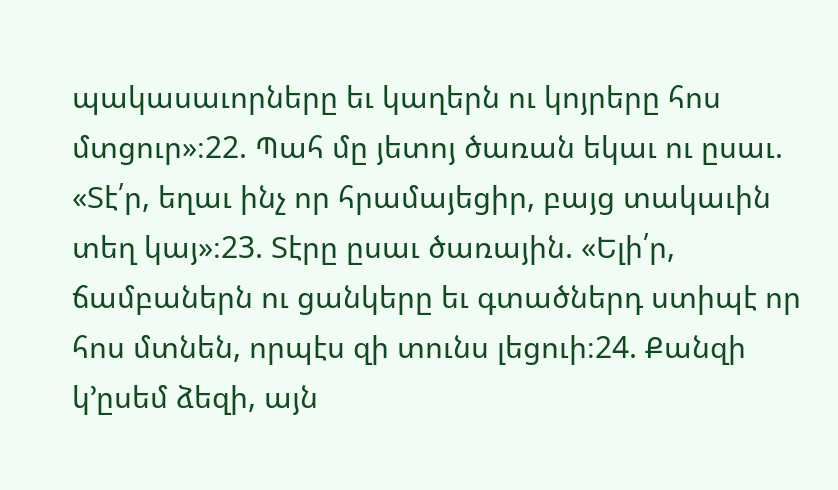պակասաւորները եւ կաղերն ու կոյրերը հոս մտցուր»։22. Պահ մը յետոյ ծառան եկաւ ու ըսաւ. «Տէ՛ր, եղաւ ինչ որ հրամայեցիր, բայց տակաւին տեղ կայ»։23. Տէրը ըսաւ ծառային. «Ելի՛ր, ճամբաներն ու ցանկերը եւ գտածներդ ստիպէ որ հոս մտնեն, որպէս զի տունս լեցուի։24. Քանզի կ’ըսեմ ձեզի, այն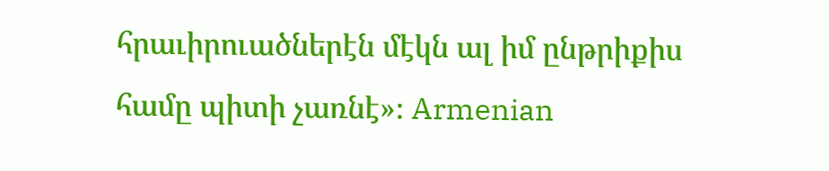հրաւիրուածներէն մէկն ալ իմ ընթրիքիս համը պիտի չառնէ»։ Armenian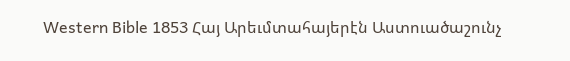Western Bible 1853 Հայ Արեւմտահայերէն Աստուածաշունչ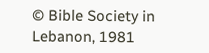© Bible Society in Lebanon, 1981